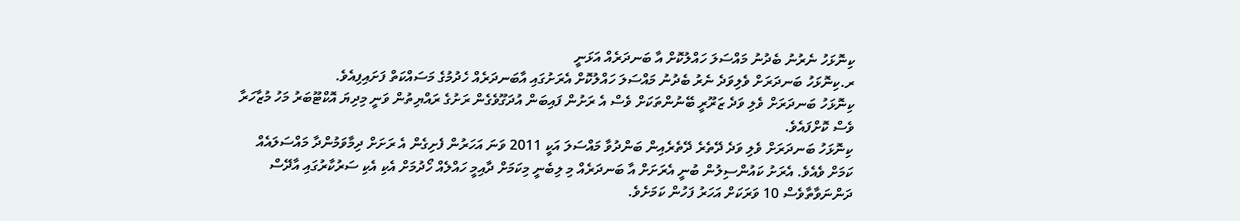ކިނޮޅަހު ނެރުނު ބެދުނު މައްސަލަ ހައްލުކޮށް އާ ބަނދަރެއް އަޅަނީ
ރ.ކިނޮޅަހު ބަނދަރަށް ވެލިވަދެ ނެރު ބެދުނު މައްސަލަ ހައްލުކޮށް އެރަށުގައި އާބަނދަރެއް ހެދުމުގެ މަސައްކަތް ފަށައިފިއެވެ.
ކިނޮޅަހު ބަނދަރަށް ވެލި ވަދެ ޒަރޫރީ ބޭނުންތަކަށް ވެސް އެ ރަށުން ފައިބަން އުދަގޫވެގެން ރަށުގެ ރައްޔިތުން ވަނީ މިދިޔަ އޮކްޓޫބަރު މަހު މުޒާހަރާ ވެސް ކޮށްފައެވެ.
ކިނޮޅަހު ބަނދަރަށް ވެލި ވަދެ ދޭތެރެ ދޭތެރެއިން ބަންދުވާ މައްސަލަ އަކީ 2011 ވަނަ އަހަރުން ފެށިގެން އެ ރަށަށް ދިމާވަމުންދާ މައްސަލައެއް ކަމަށް ވެއެވެ. އެރަށު ކައުންސިލުން ބުނީ އެރަށަށް އާ ބަނދަރެއް މި ލިބެނީ މިކަމަށް ދާއިމީ ހައްލެއް ހޯދުމަށް އެކި އެކި ސަރުކާރުގައި އާދޭސް ދަންނަވާތާވެސް 10 ވަރަކަށް އަހަރު ފަހުން ކަމަށެވެ.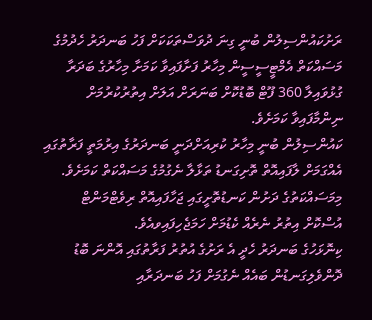ރަށުކައުންސިލުން ބުނީ ގިނަ ދުވަސްތަކަކަށް ފަހު ބަނދަރު ހެދުމުގެ މަސައްކަތް އެމްޓީސީސީން މިހާރު ފަށާފައިވާ ކަމަށާ މިހާރުގެ ބަދަރާ ގުޅުވައިލާ 360 ފޫޓް ބޮޑުކޮށް ބަނަރަށް އަލަށް އިތުރުކުރުމަށް ނިންމާފައިވާ ކަމަށެވެ.
ކައުންސިލުން ބުނީ މިހާރު ކުރިއަށްދަނީ ބަނދަރުގެ އިރުމަތީ ފަރާތުގައި އެއްގަމަށް ލާފައިއޮތް ތޮށިގަނޑު ތަޅާލާ ނެގުމުގެ މަސައްކަތް ކަމަށެވެ.
މިމަސައްކަތުގެ ދަށުން ކަނޑުތޮށީގައި ޖަހާފައިއޮތް ރިވެޓްމަންޓް އުސްކޮށް އިތުރު ނެރެއް ކެޑުމަށް ހަމަޖެހިފައިވއެވެ.
ކިނޮޅަހުގެ ބަނދަރު ހެދީ އެ ރަށުގެ އުތުރު ފަރާތުގައި އޮންނަ ބޮޑު ދޮންވެލިގަނޑުން ބައެއް ނެގުމަށް ފަހު ބަނދަރާއި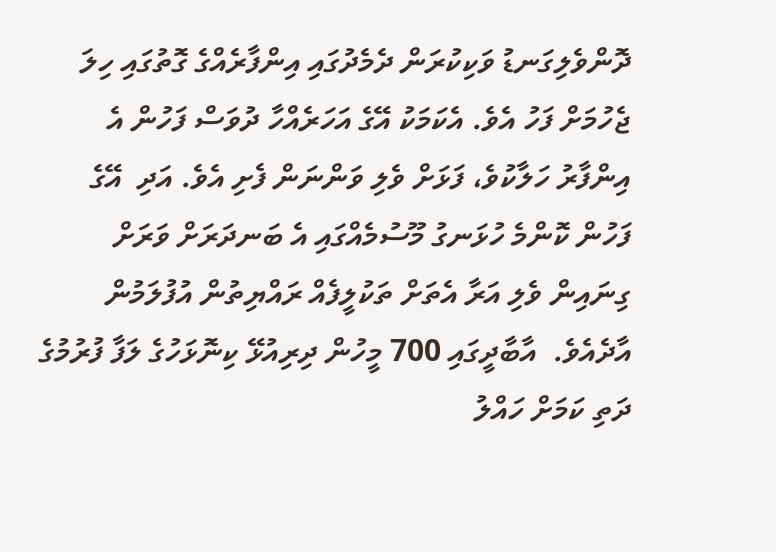ދޮންވެލިގަނޑު ވަކިކުރަން ދެމެދުގައި އިންފާރެއްގެ ގޮތުގައި ހިލަ ޖެހުމަށް ފަހު އެވެ. އެކަމަކު އޭގެ އަހަރެއްހާ ދުވަސް ފަހުން އެ އިންފާރު ހަލާކުވެ، ފަޅަށް ވެލި ވަންނަން ފެށި އެވެ. އަދި  އޭގެ ފަހުން ކޮންމެ ހުޅަނގު މޫސުމެއްގައި އެ ބަނދަރަށް ވަރަށް ގިނައިން ވެލި އަރާ އެތަށް ތަކުލީފެއް ރައްޔިތުން އުފުލަމުން އާދެއެވެ.  އާބާދީގައި 700 މީހުން ދިރިއުޅޭ ކިނޮޅަހުގެ ލަފާ ފުރުމުގެ ދަތި ކަމަށް ހައްލު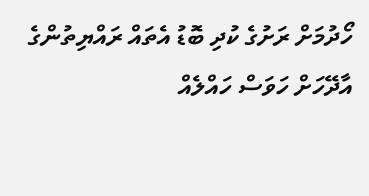ހޯދުމަށް ރަށުގެ ކުދި ބޮޑު އެތައް ރައްޔިތުންގެ އާދޭހަށް ހަވަސް ހައްލެއް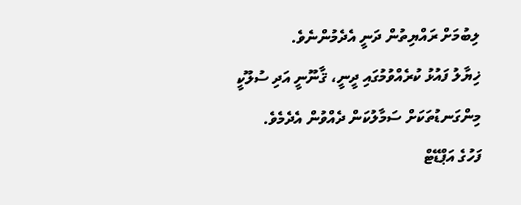ލިބުމަށް ރައްޔިތުން ދަނީ އެދެމުންނެވެ.
ޚިޔާލު ފައުޅު ކުރެއްވުމުގައި ދީނީ، ޤާނޫނީ އަދި ސުލޫކީ މިންގަނޑުތަކަށް ސަމާލުކަން ދެއްވުން އެދެމެވެ.
ފަހުގެ އަޕްޑޭޓް